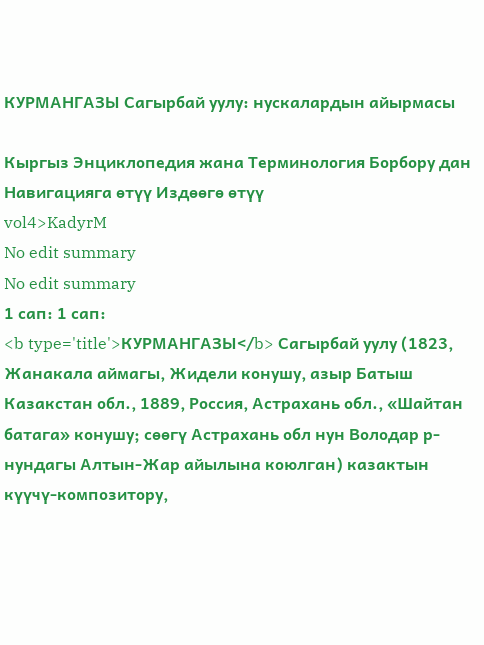КУРМАНГАЗЫ Сагырбай уулу: нускалардын айырмасы

Кыргыз Энциклопедия жана Терминология Борбору дан
Навигацияга өтүү Издөөгө өтүү
vol4>KadyrM
No edit summary
No edit summary
1 сап: 1 сап:
<b type='title'>КУРМАНГАЗЫ</b> Сагырбай уулу (1823, Жанакала аймагы, Жидели конушу, азыр Батыш Казакстан обл., 1889, Россия, Астрахань обл., «Шайтан батага» конушу; сөөгү Астрахань обл нун Володар р-нундагы Алтын-Жар айылына коюлган) казактын күүчү-композитору,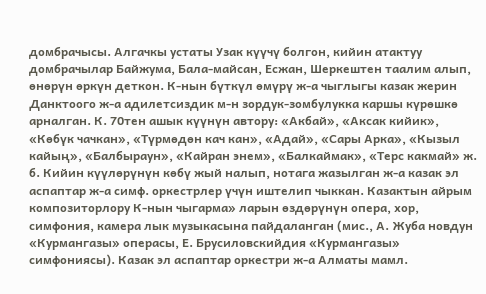домбрачысы. Алгачкы устаты Узак күүчү болгон, кийин атактуу домбрачылар Байжума, Бала-майсан, Есжан, Шеркештен таалим алып, өнөрүн өркүн деткон. К-нын бүткүл өмүрү ж-а чыглыгы казак жерин Данктоого ж-а адилетсиздик м-н зордук-зомбулукка каршы күрөшкө арналган. К. 70тен ашык күүнүн автору: «Акбай», «Аксак кийик», «Көбүк чачкан», «Түрмөдөн кач кан», «Адай», «Сары Арка», «Кызыл кайың», «Балбыраун», «Кайран энем», «Балкаймак», «Терс какмай» ж. б. Кийин күүлөрүнүн көбү жый налып, нотага жазылган ж-а казак эл аспаптар ж-а симф. оркестрлер үчүн иштелип чыккан. Казактын айрым композиторлору К-нын чыгарма» ларын өздөрүнүн опера, хор, симфония, камера лык музыкасына пайдаланган (мис., А. Жуба новдун «Курмангазы» операсы, Е. Брусиловскийдия «Курмангазы» симфониясы). Казак эл аспаптар оркестри ж-а Алматы мамл.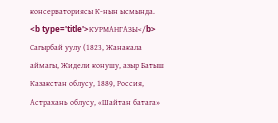консерваториясы К-нын ысмында.
<b type='title'>КУРМАНГАЗЫ</b> Сагырбай уулу (1823, Жанакала аймагы, Жидели конушу, азыр Батыш Казакстан облусу, 1889, Россия, Астрахань облусу, «Шайтан батага»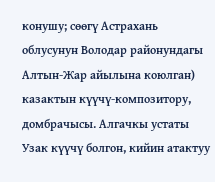конушу; сөөгү Астрахань облусунун Володар районундагы Алтын-Жар айылына коюлган) казактын күүчү-композитору, домбрачысы. Алгачкы устаты Узак күүчү болгон, кийин атактуу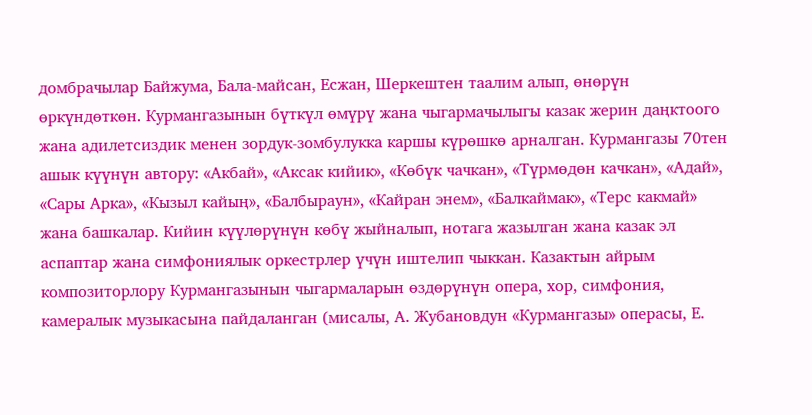домбрачылар Байжума, Бала-майсан, Есжан, Шеркештен таалим алып, өнөрүн өркүндөткөн. Курмангазынын бүткүл өмүрү жана чыгармачылыгы казак жерин даңктоого жана адилетсиздик менен зордук-зомбулукка каршы күрөшкө арналган. Курмангазы 70тен ашык күүнүн автору: «Акбай», «Аксак кийик», «Көбүк чачкан», «Түрмөдөн качкан», «Адай», «Сары Арка», «Кызыл кайың», «Балбыраун», «Кайран энем», «Балкаймак», «Терс какмай» жана башкалар. Кийин күүлөрүнүн көбү жыйналып, нотага жазылган жана казак эл аспаптар жана симфониялык оркестрлер үчүн иштелип чыккан. Казактын айрым композиторлору Курмангазынын чыгармаларын өздөрүнүн опера, хор, симфония, камералык музыкасына пайдаланган (мисалы, А. Жубановдун «Курмангазы» операсы, Е.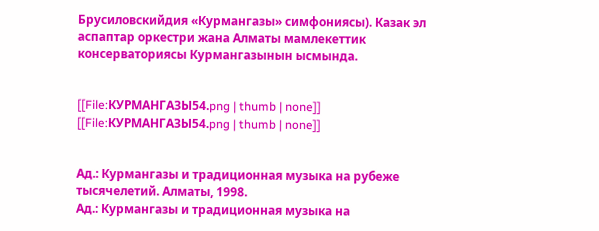Брусиловскийдия «Курмангазы» симфониясы). Казак эл аспаптар оркестри жана Алматы мамлекеттик консерваториясы Курмангазынын ысмында.


[[File:КУРМАНГАЗЫ54.png | thumb | none]]
[[File:КУРМАНГАЗЫ54.png | thumb | none]]


Ад.: Курмангазы и традиционная музыка на рубеже тысячелетий. Алматы, 1998.
Ад.: Курмангазы и традиционная музыка на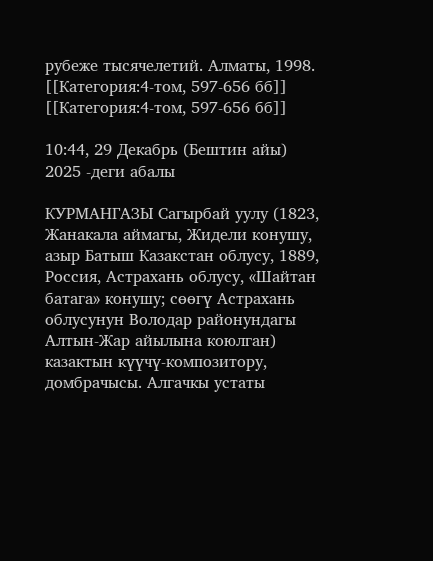рубеже тысячелетий. Алматы, 1998.
[[Категория:4-том, 597-656 бб]]
[[Категория:4-том, 597-656 бб]]

10:44, 29 Декабрь (Бештин айы) 2025 -деги абалы

КУРМАНГАЗЫ Сагырбай уулу (1823, Жанакала аймагы, Жидели конушу, азыр Батыш Казакстан облусу, 1889, Россия, Астрахань облусу, «Шайтан батага» конушу; сөөгү Астрахань облусунун Володар районундагы Алтын-Жар айылына коюлган) казактын күүчү-композитору, домбрачысы. Алгачкы устаты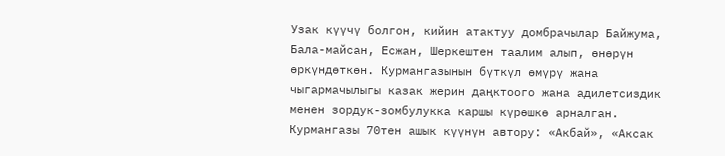Узак күүчү болгон, кийин атактуу домбрачылар Байжума, Бала-майсан, Есжан, Шеркештен таалим алып, өнөрүн өркүндөткөн. Курмангазынын бүткүл өмүрү жана чыгармачылыгы казак жерин даңктоого жана адилетсиздик менен зордук-зомбулукка каршы күрөшкө арналган. Курмангазы 70тен ашык күүнүн автору: «Акбай», «Аксак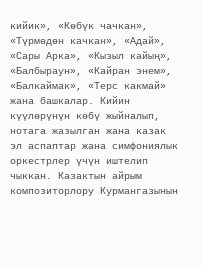кийик», «Көбүк чачкан», «Түрмөдөн качкан», «Адай», «Сары Арка», «Кызыл кайың», «Балбыраун», «Кайран энем», «Балкаймак», «Терс какмай» жана башкалар. Кийин күүлөрүнүн көбү жыйналып, нотага жазылган жана казак эл аспаптар жана симфониялык оркестрлер үчүн иштелип чыккан. Казактын айрым композиторлору Курмангазынын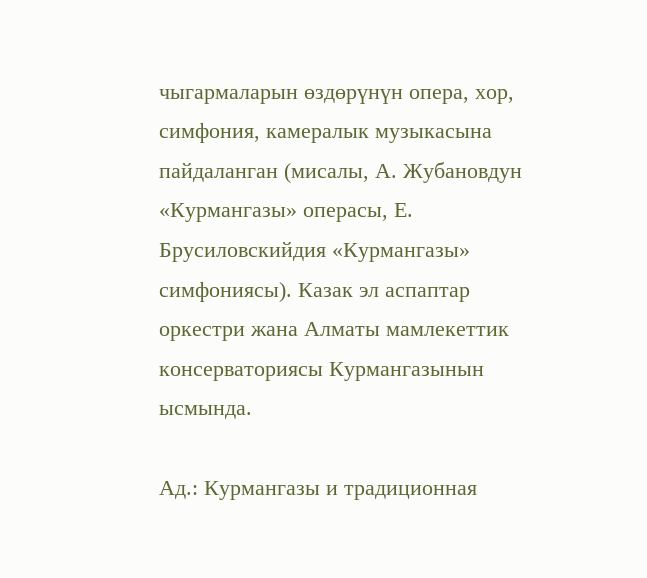чыгармаларын өздөрүнүн опера, хор, симфония, камералык музыкасына пайдаланган (мисалы, А. Жубановдун «Курмангазы» операсы, Е. Брусиловскийдия «Курмангазы» симфониясы). Казак эл аспаптар оркестри жана Алматы мамлекеттик консерваториясы Курмангазынын ысмында.

Ад.: Курмангазы и традиционная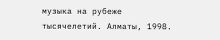музыка на рубеже тысячелетий. Алматы, 1998.